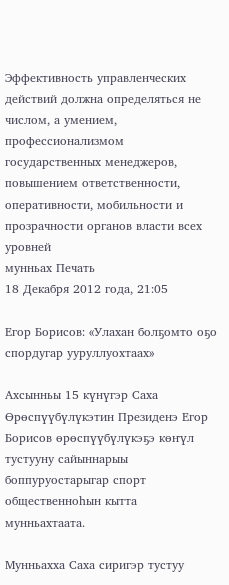Эффективность управленческих действий должна определяться не числом, а умением, профессионализмом государственных менеджеров, повышением ответственности, оперативности, мобильности и прозрачности органов власти всех уровней
мунньах Печать
18 Декабря 2012 года, 21:05

Егор Борисов: «Улахан болҕомто оҕо спордугар ууруллуохтаах»

Ахсынньы 15 күнүгэр Саха Өрөспүүбүлүкэтин Президенэ Егор Борисов өрөспүүбүлүкэҕэ көҥүл тустууну сайыннарыы боппуруостарыгар спорт общественноһын кытта мунньахтаата.

Мунньахха Саха сиригэр тустуу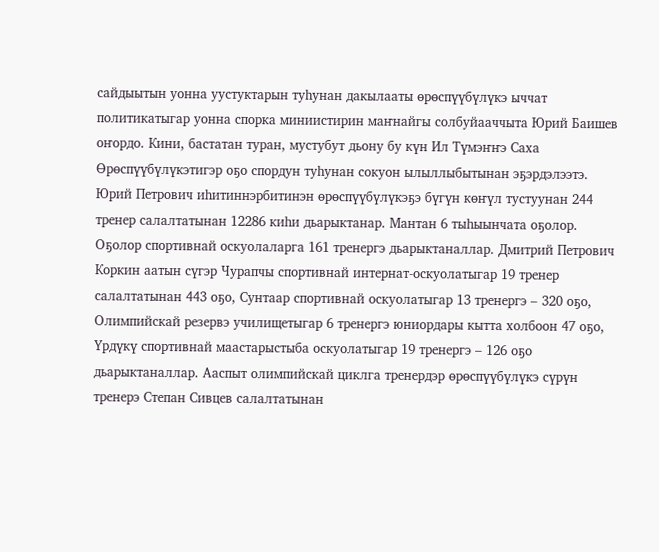сайдыытын уонна уустуктарын туһунан дакылааты өрөспүүбүлүкэ ыччат политикатыгар уонна спорка миниистирин маҥнайгы солбуйааччыта Юрий Баишев оҥордо. Кини, бастатан туран, мустубут дьону бу күн Ил Түмэҥҥэ Саха Өрөспүүбүлүкэтигэр оҕо спордун туһунан сокуон ылыллыбытынан эҕэрдэлээтэ. Юрий Петрович иһитиннэрбитинэн өрөспүүбүлүкэҕэ бүгүн көҥүл тустуунан 244 тренер салалтатынан 12286 киһи дьарыктанар. Мантан 6 тыһыынчата оҕолор. Оҕолор спортивнай оскуолаларга 161 тренергэ дьарыктаналлар. Дмитрий Петрович Коркин аатын сүгэр Чурапчы спортивнай интернат-оскуолатыгар 19 тренер салалтатынан 443 оҕо, Сунтаар спортивнай оскуолатыгар 13 тренергэ – 320 оҕо, Олимпийскай резервэ училищетыгар 6 тренергэ юниордары кытта холбоон 47 оҕо, Үрдүкү спортивнай маастарыстыба оскуолатыгар 19 тренергэ – 126 оҕо дьарыктаналлар. Ааспыт олимпийскай циклга тренердэр өрөспүүбүлүкэ сүрүн тренерэ Степан Сивцев салалтатынан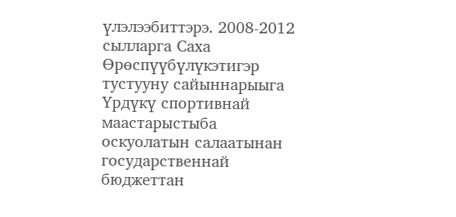үлэлээбиттэрэ. 2008-2012 сылларга Саха Өрөспүүбүлүкэтигэр тустууну сайыннарыыга Үрдүкү спортивнай маастарыстыба оскуолатын салаатынан государственнай бюджеттан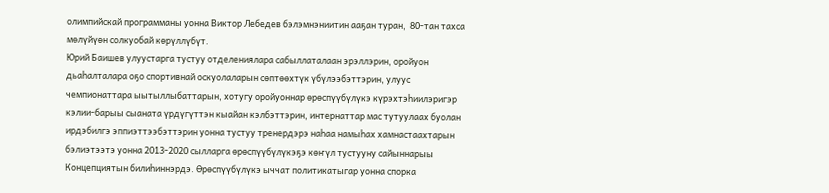олимпийскай программаны уонна Виктор Лебедев бэлэмнэниитин ааҕан туран,  80-тан тахса мөлүйүөн солкуобай көрүллүбүт.
Юрий Баишев улуустарга тустуу отделениялара сабыллаталаан эрэллэрин, оройуон дьаһалталара оҕо спортивнай оскуолаларын сөптөөхтүк үбүлээбэттэрин, улуус чемпионаттара ыытыллыбаттарын, хотугу оройуоннар өрөспүүбүлүкэ күрэхтэһиилэригэр кэлии-барыы сыаната үрдүгүттэн кыайан кэлбэттэрин, интернаттар мас тутуулаах буолан ирдэбилгэ эппиэттээбэттэрин уонна тустуу тренердэрэ наһаа намыһах хамнастаахтарын бэлиэтээтэ уонна 2013-2020 сылларга өрөспүүбүлүкэҕэ көҥүл тустууну сайыннарыы Концепциятын билиһиннэрдэ. Өрөспүүбүлүкэ ыччат политикатыгар уонна спорка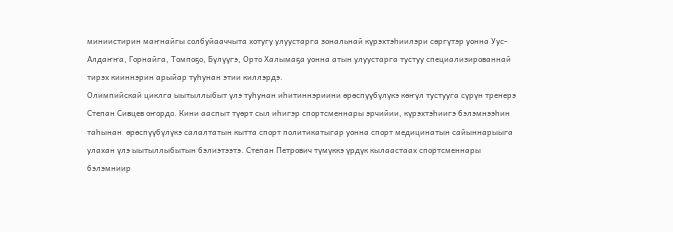миниистирин маҥнайгы солбуйааччыта хотугу улуустарга зональнай күрэхтэһиилэри сөргүтэр уонна Уус-Алдаҥҥа, Горнайга, Томпоҕо, Бүлүүгэ, Орто Халымаҕа уонна атын улуустарга тустуу специализированнай тирэх кииннэрин арыйар туһунан этии киллэрдэ.
Олимпийскай циклга ыытыллыбыт үлэ туһунан иһитиннэриини өрөспүүбүлүкэ көҥүл тустууга сүрүн тренерэ Степан Сивцев оҥордо. Кини ааспыт түөрт сыл иһигэр спортсменнары эрчийии, күрэхтэһиигэ бэлэмнээһин таһынан  өрөспүүбүлүкэ салалтатын кытта спорт политикатыгар уонна спорт медицинатын сайыннарыыга улахан үлэ ыытыллыбытын бэлиэтээтэ. Степан Петрович түмүккэ үрдүк кылаастаах спортсменнары бэлэмниир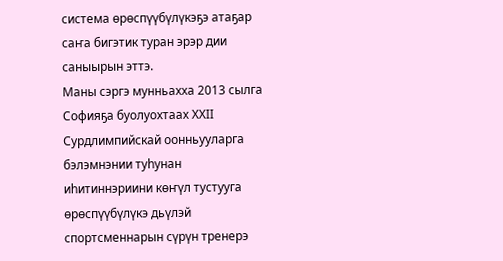система өрөспүүбүлүкэҕэ атаҕар саҥа бигэтик туран эрэр дии саныырын эттэ.
Маны сэргэ мунньахха 2013 сылга Софияҕа буолуохтаах ХХII Сурдлимпийскай оонньууларга бэлэмнэнии туһунан иһитиннэриини көҥүл тустууга өрөспүүбүлүкэ дьүлэй спортсменнарын сүрүн тренерэ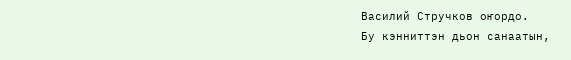Василий Стручков оҥордо.
Бу кэнниттэн дьон санаатын,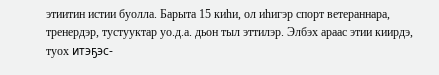этиитин истии буолла. Барыта 15 киһи, ол иһигэр спорт ветераннара, тренердэр, тустууктар уо.д.а. дьон тыл эттилэр. Элбэх араас этии киирдэ, туох итэҕэс-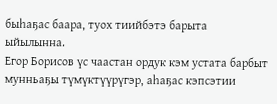быһаҕас баара, туох тиийбэтэ барыта ыйылынна.
Егор Борисов үс чаастан ордук кэм устата барбыт мунньаҕы түмүктүүрүгэр, аһаҕас кэпсэтии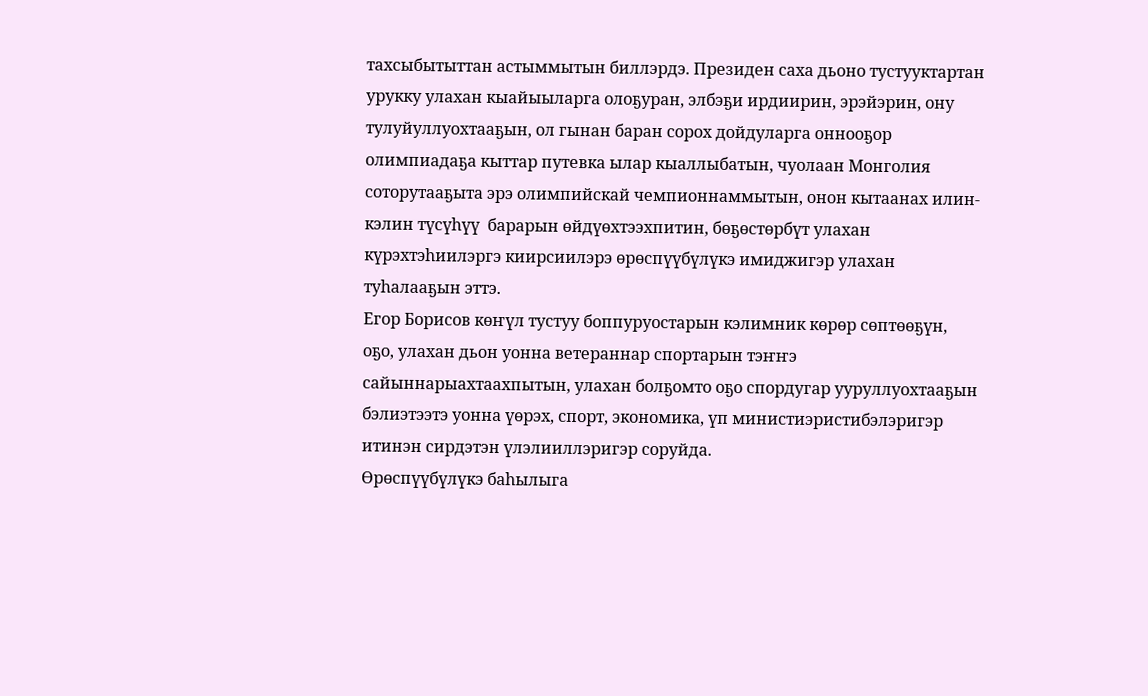тахсыбытыттан астыммытын биллэрдэ. Президен саха дьоно тустууктартан урукку улахан кыайыыларга олоҕуран, элбэҕи ирдиирин, эрэйэрин, ону тулуйуллуохтааҕын, ол гынан баран сорох дойдуларга оннооҕор олимпиадаҕа кыттар путевка ылар кыаллыбатын, чуолаан Монголия соторутааҕыта эрэ олимпийскай чемпионнаммытын, онон кытаанах илин-кэлин түсүһүү  барарын өйдүөхтээхпитин, бөҕөстөрбүт улахан күрэхтэһиилэргэ киирсиилэрэ өрөспүүбүлүкэ имиджигэр улахан туһалааҕын эттэ.
Егор Борисов көҥүл тустуу боппуруостарын кэлимник көрөр сөптөөҕүн, оҕо, улахан дьон уонна ветераннар спортарын тэҥҥэ сайыннарыахтаахпытын, улахан болҕомто оҕо спордугар ууруллуохтааҕын бэлиэтээтэ уонна үөрэх, спорт, экономика, үп министиэристибэлэригэр итинэн сирдэтэн үлэлииллэригэр соруйда.
Өрөспүүбүлүкэ баһылыга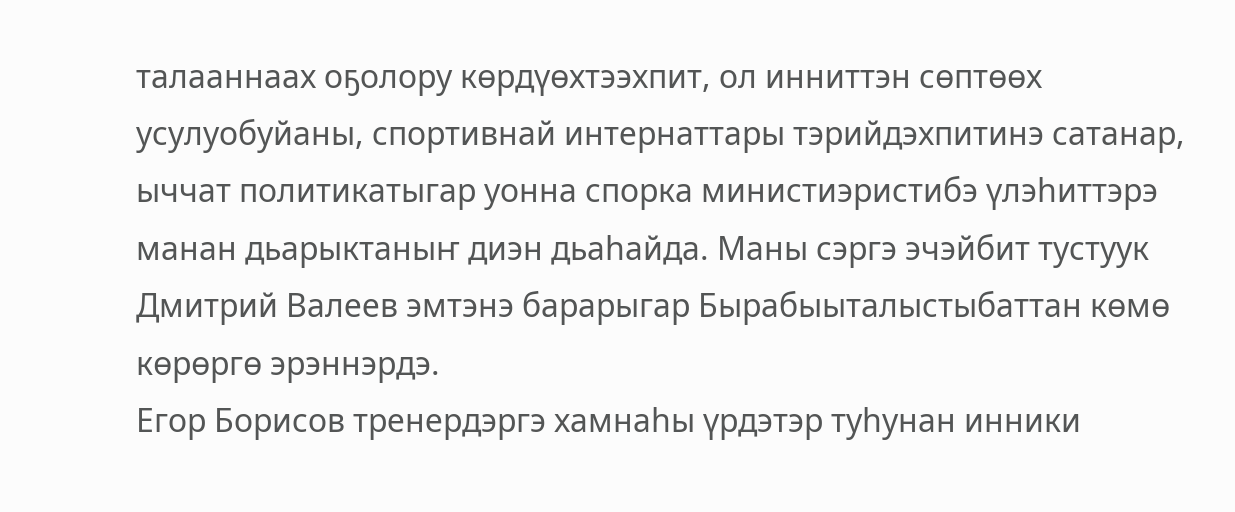талааннаах оҕолору көрдүөхтээхпит, ол инниттэн сөптөөх усулуобуйаны, спортивнай интернаттары тэрийдэхпитинэ сатанар, ыччат политикатыгар уонна спорка министиэристибэ үлэһиттэрэ манан дьарыктаныҥ диэн дьаһайда. Маны сэргэ эчэйбит тустуук Дмитрий Валеев эмтэнэ барарыгар Бырабыыталыстыбаттан көмө көрөргө эрэннэрдэ.
Егор Борисов тренердэргэ хамнаһы үрдэтэр туһунан инники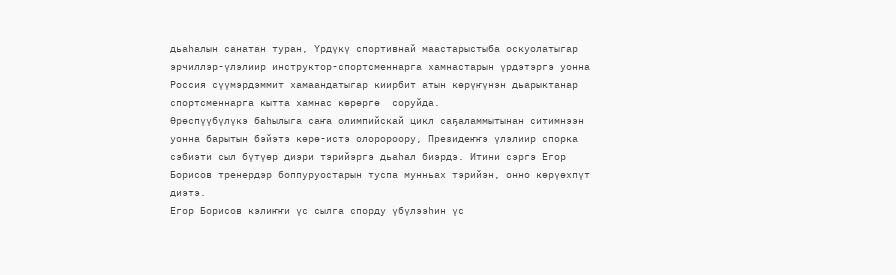дьаһалын санатан туран, Үрдүкү спортивнай маастарыстыба оскуолатыгар эрчиллэр-үлэлиир инструктор-спортсменнарга хамнастарын үрдэтэргэ уонна Россия сүүмэрдэммит хамаандатыгар киирбит атын көрүҥүнэн дьарыктанар спортсменнарга кытта хамнас көрөргө  соруйда.
Өрөспүүбүлүкэ баһылыга саҥа олимпийскай цикл саҕаламмытынан ситимнээн уонна барытын бэйэтэ көрө-истэ олоророору, Президеҥҥэ үлэлиир спорка сэбиэти сыл бүтүөр диэри тэрийэргэ дьаһал биэрдэ. Итини сэргэ Егор Борисов тренердэр боппуруостарын туспа мунньах тэрийэн, онно көрүөхпүт диэтэ.
Егор Борисов кэлиҥҥи үс сылга спорду үбүлээһин үс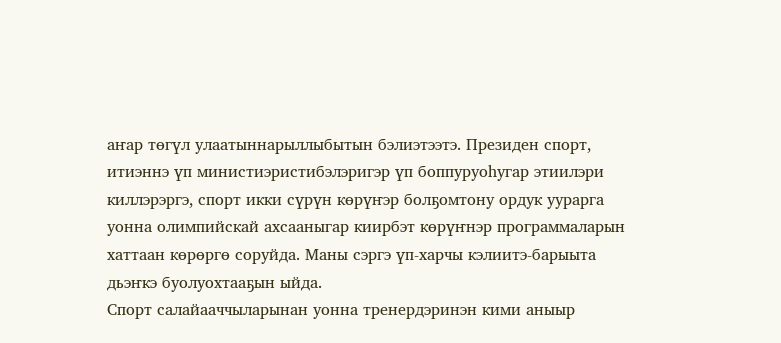аҥар төгүл улаатыннарыллыбытын бэлиэтээтэ. Президен спорт, итиэннэ үп министиэристибэлэригэр үп боппуруоһугар этиилэри киллэрэргэ, спорт икки сүрүн көрүҥэр болҕомтону ордук уурарга уонна олимпийскай ахсааныгар киирбэт көрүҥнэр программаларын хаттаан көрөргө соруйда. Маны сэргэ үп-харчы кэлиитэ-барыыта дьэҥкэ буолуохтааҕын ыйда.
Спорт салайааччыларынан уонна тренердэринэн кими аныыр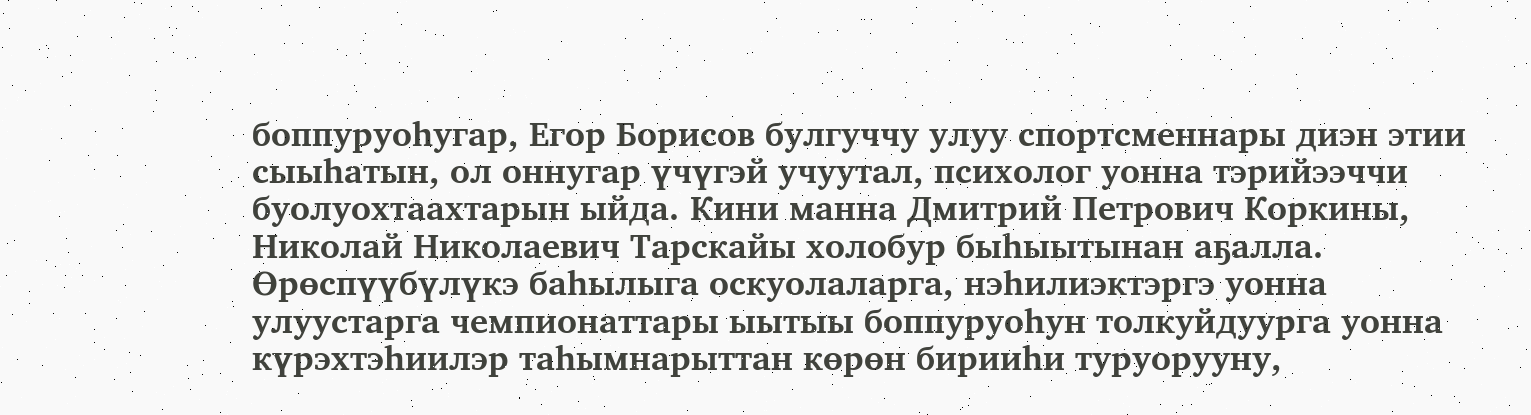боппуруоһугар, Егор Борисов булгуччу улуу спортсменнары диэн этии сыыһатын, ол оннугар үчүгэй учуутал, психолог уонна тэрийээччи буолуохтаахтарын ыйда. Кини манна Дмитрий Петрович Коркины, Николай Николаевич Тарскайы холобур быһыытынан аҕалла.
Өрөспүүбүлүкэ баһылыга оскуолаларга, нэһилиэктэргэ уонна улуустарга чемпионаттары ыытыы боппуруоһун толкуйдуурга уонна күрэхтэһиилэр таһымнарыттан көрөн бирииһи туруорууну,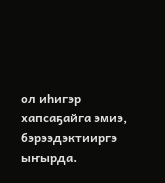ол иһигэр хапсаҕайга эмиэ, бэрээдэктииргэ ыҥырда.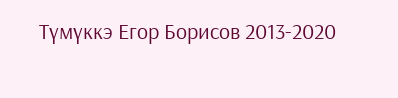Түмүккэ Егор Борисов 2013-2020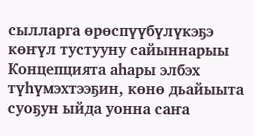сылларга өрөспүүбүлүкэҕэ көҥүл тустууну сайыннарыы Концепцията аһары элбэх түһүмэхтээҕин, көнө дьайыыта суоҕун ыйда уонна саҥа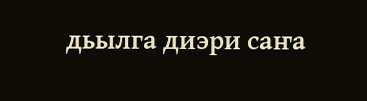дьылга диэри саҥа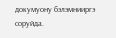докумуону бэлэмнииргэ соруйда.